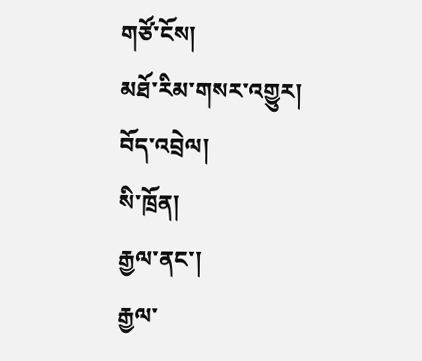གཙོ་ངོས།
མཐོ་རིམ་གསར་འགྱུར།
བོད་འབྲེལ།
སི་ཁྲོན།
རྒྱལ་ནང་།
རྒྱལ་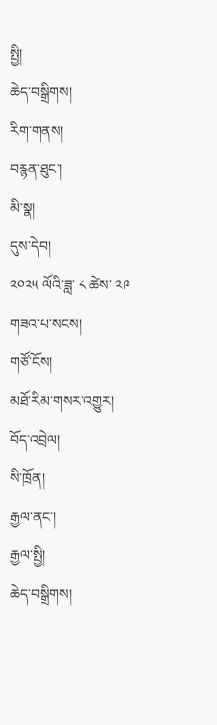སྤྱི།
ཆེད་བསྒྲིགས།
རིག་གནས།
བརྙན་ཐུང་།
མི་སྣ།
དུས་དེབ།
༢༠༢༥ ལོའི་ཟླ་ ༨ ཚེས་ ༢༩ གཟའ་པ་སངས།
གཙོ་ངོས།
མཐོ་རིམ་གསར་འགྱུར།
བོད་འབྲེལ།
སི་ཁྲོན།
རྒྱལ་ནང་།
རྒྱལ་སྤྱི།
ཆེད་བསྒྲིགས།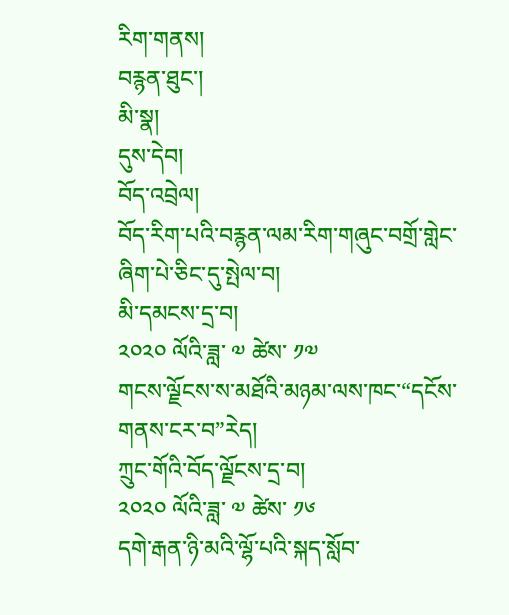རིག་གནས།
བརྙན་ཐུང་།
མི་སྣ།
དུས་དེབ།
བོད་འབྲེལ།
བོད་རིག་པའི་བརྙན་ལམ་རིག་གཞུང་བགྲོ་གླེང་ཞིག་པེ་ཅིང་དུ་སྤེལ་བ།
མི་དམངས་དྲ་བ།
༢༠༢༠ ལོའི་ཟླ་ ༧ ཚེས་ ༡༧
གངས་ལྗོངས་ས་མཐོའི་མཉམ་ལས་ཁང་“དངོས་གནས་ངར་བ”རེད།
ཀྲུང་གོའི་བོད་ལྗོངས་དྲ་བ།
༢༠༢༠ ལོའི་ཟླ་ ༧ ཚེས་ ༡༦
དགེ་རྒན་ཉི་མའི་ལྷོ་པའི་སྐད་སློབ་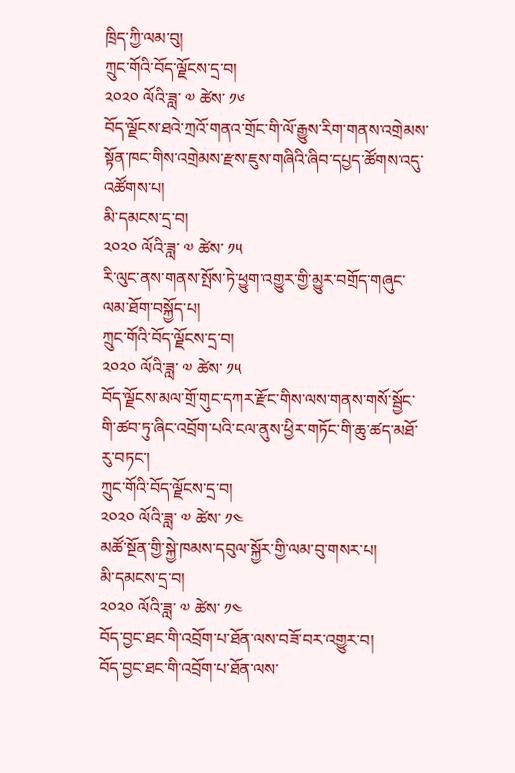ཁྲིད་ཀྱི་ལམ་བུ།
ཀྲུང་གོའི་བོད་ལྗོངས་དྲ་བ།
༢༠༢༠ ལོའི་ཟླ་ ༧ ཚེས་ ༡༦
བོད་ལྗོངས་ཐའེ་ཀྲའོ་གནའ་གྲོང་གི་ལོ་རྒྱུས་རིག་གནས་འགྲེམས་སྟོན་ཁང་གིས་འགྲེམས་རྫས་ཇུས་གཞིའི་ཞིབ་དཔྱད་ཚོགས་འདུ་འཚོགས་པ།
མི་དམངས་དྲ་བ།
༢༠༢༠ ལོའི་ཟླ་ ༧ ཚེས་ ༡༥
རི་ལུང་ནས་གནས་སྤོས་ཏེ་ཕྱུག་འགྱུར་གྱི་མྱུར་བགྲོད་གཞུང་ལམ་ཐོག་བསྐྱོད་པ།
ཀྲུང་གོའི་བོད་ལྗོངས་དྲ་བ།
༢༠༢༠ ལོའི་ཟླ་ ༧ ཚེས་ ༡༥
བོད་ལྗོངས་མལ་གྲོ་གུང་དཀར་རྫོང་གིས་ལས་གནས་གསོ་སྦྱོང་གི་ཚབ་ཏུ་ཞིང་འབྲོག་པའི་ངལ་ནུས་ཕྱིར་གཏོང་གི་ཆུ་ཚད་མཐོ་རུ་བཏང་།
ཀྲུང་གོའི་བོད་ལྗོངས་དྲ་བ།
༢༠༢༠ ལོའི་ཟླ་ ༧ ཚེས་ ༡༤
མཚོ་སྔོན་གྱི་སྐྱེ་ཁམས་དབུལ་སྐྱོར་གྱི་ལམ་བུ་གསར་པ།
མི་དམངས་དྲ་བ།
༢༠༢༠ ལོའི་ཟླ་ ༧ ཚེས་ ༡༤
བོད་བྱང་ཐང་གི་འབྲོག་པ་ཐོན་ལས་བཟོ་བར་འགྱུར་བ།
བོད་བྱང་ཐང་གི་འབྲོག་པ་ཐོན་ལས་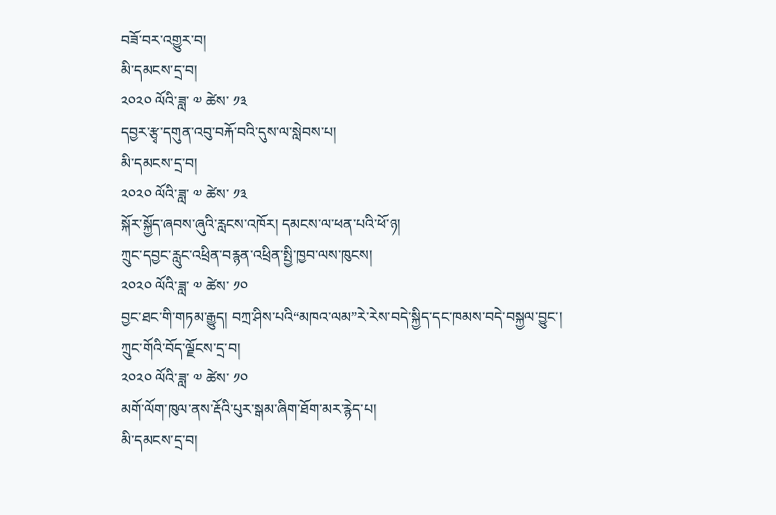བཟོ་བར་འགྱུར་བ།
མི་དམངས་དྲ་བ།
༢༠༢༠ ལོའི་ཟླ་ ༧ ཚེས་ ༡༣
དབྱར་རྩྭ་དགུན་འབུ་བརྐོ་བའི་དུས་ལ་སླེབས་པ།
མི་དམངས་དྲ་བ།
༢༠༢༠ ལོའི་ཟླ་ ༧ ཚེས་ ༡༣
སྐོར་སྐྱོད་ཞབས་ཞུའི་རླངས་འཁོར། དམངས་ལ་ཕན་པའི་ཕོ་ཉ།
ཀྲུང་དབྱང་རླུང་འཕྲིན་བརྙན་འཕྲིན་སྤྱི་ཁྱབ་ལས་ཁུངས།
༢༠༢༠ ལོའི་ཟླ་ ༧ ཚེས་ ༡༠
བྱང་ཐང་གི་གཏམ་རྒྱུད། བཀྲ་ཤིས་པའི“མཁའ་ལམ”རེ་རེས་བདེ་སྐྱིད་དང་ཁམས་བདེ་བསྐྱལ་བྱུང་།
ཀྲུང་གོའི་བོད་ལྗོངས་དྲ་བ།
༢༠༢༠ ལོའི་ཟླ་ ༧ ཚེས་ ༡༠
མགོ་ལོག་ཁུལ་ནས་རྡོའི་པུར་སྒམ་ཞིག་ཐོག་མར་རྙེད་པ།
མི་དམངས་དྲ་བ།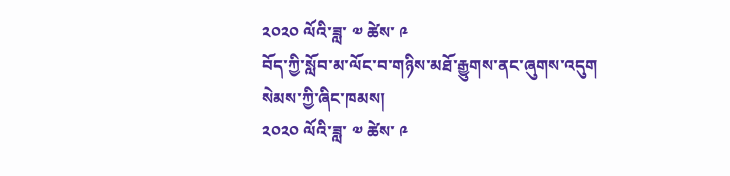༢༠༢༠ ལོའི་ཟླ་ ༧ ཚེས་ ༩
བོད་ཀྱི་སློབ་མ་ལོང་བ་གཉིས་མཐོ་རྒྱུགས་ནང་ཞུགས་འདུག
སེམས་ཀྱི་ཞིང་ཁམས།
༢༠༢༠ ལོའི་ཟླ་ ༧ ཚེས་ ༩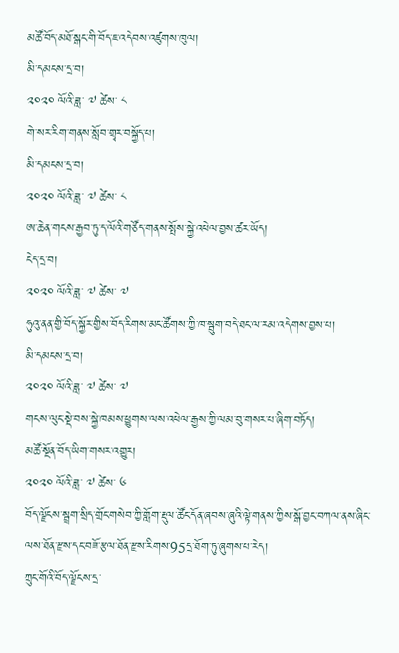མཚོ་བོད་མཐོ་སྒང་གི་བོད་ཇ་འདེབས་འཛུགས་ཁུལ།
མི་དམངས་དྲ་བ།
༢༠༢༠ ལོའི་ཟླ་ ༧ ཚེས་ ༨
གེ་སར་རིག་གནས་སློབ་གྲྭར་བསྐྱོད་པ།
མི་དམངས་དྲ་བ།
༢༠༢༠ ལོའི་ཟླ་ ༧ ཚེས་ ༨
ཨ་ཆེན་གངས་རྒྱབ་ཏུ་ད་ལོའི་གཙོད་གནས་སྤོས་སྐྱེ་འཕེལ་བྱས་ཚར་ཡོད།
ངེད་དྲ་བ།
༢༠༢༠ ལོའི་ཟླ་ ༧ ཚེས་ ༧
ཧུའུ་ནན་གྱི་བོད་སྐྱོར་གྱིས་བོད་རིགས་མང་ཚོགས་ཀྱི་ཁ་སྦུག་བདེ་ཐང་ལ་རམ་འདེགས་བྱས་པ།
མི་དམངས་དྲ་བ།
༢༠༢༠ ལོའི་ཟླ་ ༧ ཚེས་ ༧
གངས་ལུང་སྡེ་བས་སྐྱེ་ཁམས་ཕྱུགས་ལས་འཕེལ་རྒྱས་ཀྱི་ལམ་བུ་གསར་པ་ཞིག་བཏོད།
མཚོ་སྔོན་བོད་ཡིག་གསར་འགྱུར།
༢༠༢༠ ལོའི་ཟླ་ ༧ ཚེས་ ༦
བོད་ལྗོངས་སྦྲག་སྲིད་གྲོང་གསེབ་ཀྱི་གློག་རྡུལ་ཚོང་དོན་ཞབས་ཞུའི་ལྟེ་གནས་ཀྱིས་སྒོ་བྱང་བཀལ་ནས་ཞིང་ལས་ཐོན་རྫས་དང་བཟོ་རྩལ་ཐོན་རྫས་རིགས་95དྲ་ཐོག་ཏུ་ཞུགས་པ་རེད།
ཀྲུང་གོའི་བོད་ལྗོངས་དྲ་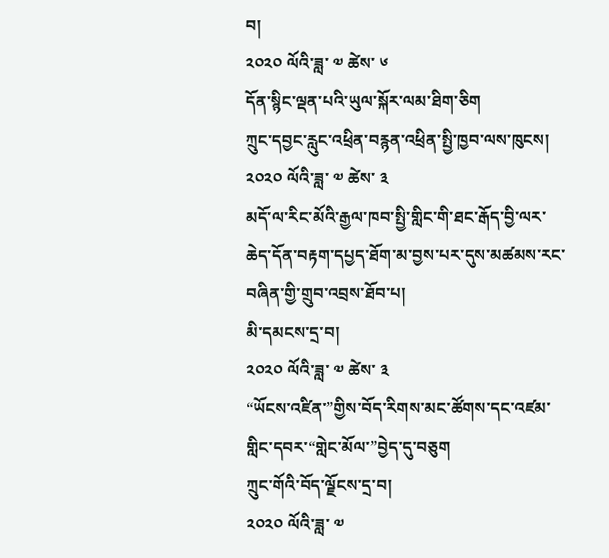བ།
༢༠༢༠ ལོའི་ཟླ་ ༧ ཚེས་ ༦
དོན་སྙིང་ལྡན་པའི་ཡུལ་སྐོར་ལམ་ཐིག་ཅིག
ཀྲུང་དབྱང་རླུང་འཕྲིན་བརྙན་འཕྲིན་སྤྱི་ཁྱབ་ལས་ཁུངས།
༢༠༢༠ ལོའི་ཟླ་ ༧ ཚེས་ ༣
མདོ་ལ་རིང་མོའི་རྒྱལ་ཁབ་སྤྱི་གླིང་གི་ཐང་རྒོད་བྱི་ལར་ཆེད་དོན་བརྟག་དཔྱད་ཐོག་མ་བྱས་པར་དུས་མཚམས་རང་བཞིན་གྱི་གྲུབ་འབྲས་ཐོབ་པ།
མི་དམངས་དྲ་བ།
༢༠༢༠ ལོའི་ཟླ་ ༧ ཚེས་ ༣
“ཡོངས་འཛིན་”གྱིས་བོད་རིགས་མང་ཚོགས་དང་འཛམ་གླིང་དབར་“གླེང་མོལ་”བྱེད་དུ་བཅུག
ཀྲུང་གོའི་བོད་ལྗོངས་དྲ་བ།
༢༠༢༠ ལོའི་ཟླ་ ༧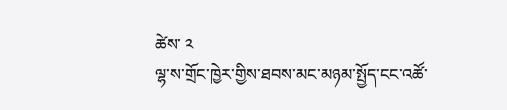ཚེས་ ༢
ལྷ་ས་གྲོང་ཁྱེར་གྱིས་ཐབས་མང་མཉམ་སྤྱོད་ངང་འཚོ་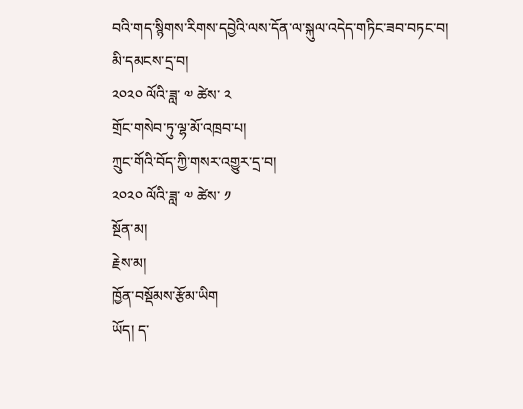བའི་གད་སྙིགས་རིགས་དབྱེའི་ལས་དོན་ལ་སྐུལ་འདེད་གཏིང་ཟབ་བཏང་བ།
མི་དམངས་དྲ་བ།
༢༠༢༠ ལོའི་ཟླ་ ༧ ཚེས་ ༢
གྲོང་གསེབ་ཏུ་ལྷ་མོ་འཁྲབ་པ།
ཀྲུང་གོའི་བོད་ཀྱི་གསར་འགྱུར་དྲ་བ།
༢༠༢༠ ལོའི་ཟླ་ ༧ ཚེས་ ༡
སྔོན་མ།
རྗེས་མ།
ཁྱོན་བསྡོམས་རྩོམ་ཡིག
ཡོད། ད་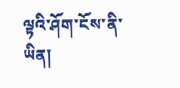ལྟའི་ཤོག་ངོས་ནི་
ཡིན།